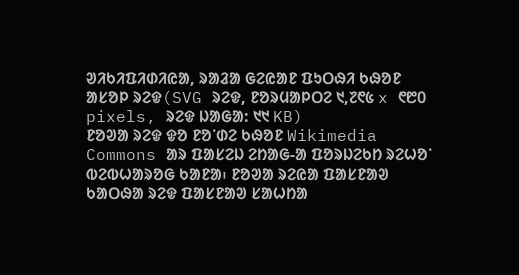ᱣᱤᱠᱤᱯᱤᱰᱤᱭᱟ, ᱨᱟᱲᱟ ᱜᱮᱭᱟᱱ ᱯᱩᱛᱷᱤ ᱠᱷᱚᱱ
ᱟᱥᱚᱞ ᱨᱮᱫ(SVG ᱨᱮᱫ, ᱱᱚᱨᱢᱟᱞᱛᱮ ᱑,᱗᱖᱕ x ᱖᱘᱐ pixels, ᱨᱮᱫ ᱡᱟᱜᱟ: ᱑᱑ KB)
ᱱᱚᱣᱟ ᱨᱮᱫ ᱫᱚ ᱱᱚᱸᱰᱮ ᱠᱷᱚᱱ Wikimedia Commons ᱟᱨ ᱯᱟᱥᱮᱡ ᱮᱴᱟᱜ-ᱟ ᱯᱚᱨᱡᱮᱠᱴ ᱨᱮᱦᱚᱸ ᱵᱮᱵᱦᱟᱨᱚᱜ ᱠᱟᱱᱟ᱾ ᱱᱚᱣᱟ ᱨᱮᱭᱟ ᱯᱟᱥᱱᱟᱣ ᱠᱟᱛᱷᱟ ᱨᱮᱫ ᱯᱟᱥᱱᱟᱣ ᱥᱟᱦᱴᱟ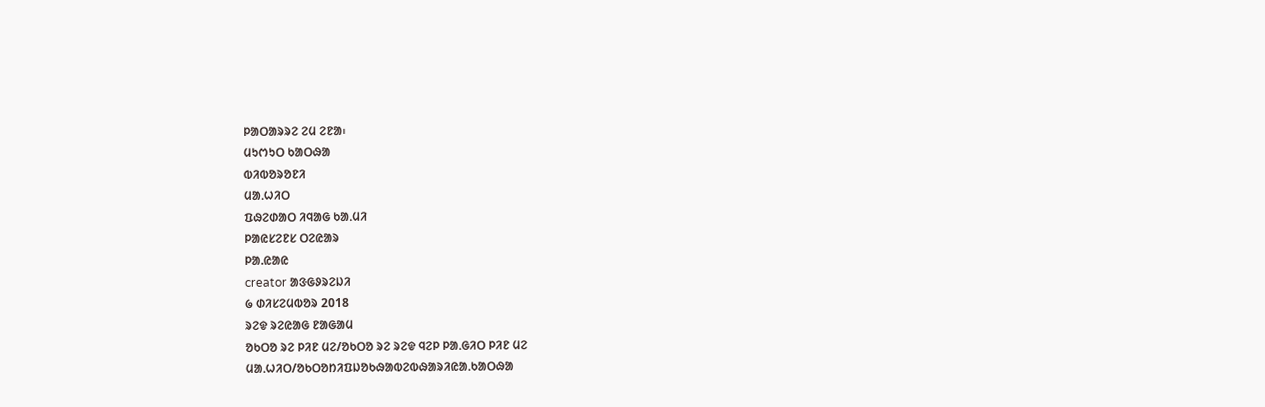ᱞᱟᱛᱟᱨᱨᱮ ᱮᱢ ᱮᱱᱟ᱾
ᱢᱩᱬᱩᱛ ᱠᱟᱛᱷᱟ
ᱵᱤᱵᱚᱨᱚᱱᱤ
ᱢᱟᱹᱦᱤᱛ
ᱯᱷᱮᱰᱟᱛ ᱤᱧᱟᱜ ᱠᱟᱹᱢᱤ
ᱞᱟᱭᱥᱮᱱᱥ ᱛᱮᱭᱟᱨ
ᱞᱟ.ᱭᱟᱭ
creator ᱟᱝᱜᱽᱨᱮᱡᱤ
᱙ ᱰᱤᱥᱮᱢᱵᱚᱨ 2018
ᱨᱮᱫ ᱨᱮᱭᱟᱜ ᱱᱟᱜᱟᱢ
ᱚᱠᱛᱚ ᱨᱮ ᱞᱤᱱ ᱢᱮ/ᱚᱠᱛᱚ ᱨᱮ ᱨᱮᱫ ᱧᱮᱞ ᱞᱟᱹᱜᱤᱛ ᱞᱤᱱ ᱢᱮ
ᱢᱟᱹᱦᱤᱛ/ᱚᱠᱛᱚᱴᱤᱯᱡᱚᱠᱷᱟᱵᱮᱵᱷᱟᱨᱤᱭᱟᱹᱠᱟᱛᱷᱟ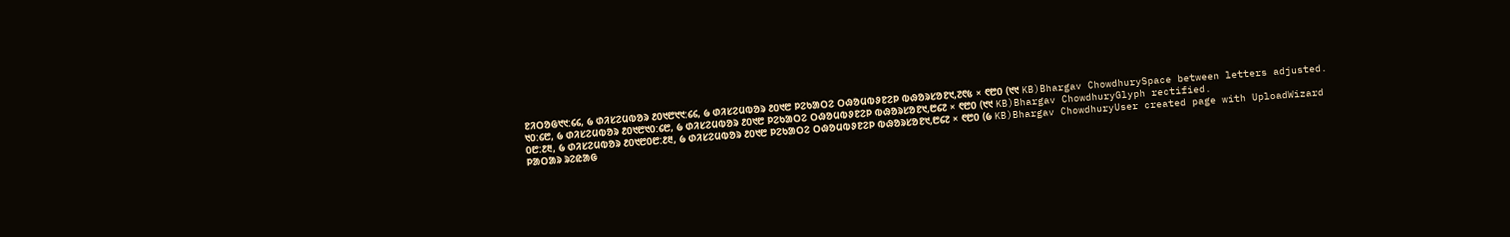ᱱᱤᱛᱚᱜ᱑᱑:᱔᱔, ᱙ ᱰᱤᱥᱮᱢᱵᱚᱨ ᱒᱐᱑᱘᱑᱑:᱔᱔, ᱙ ᱰᱤᱥᱮᱢᱵᱚᱨ ᱒᱐᱑᱘ ᱞᱮᱠᱟᱛᱮ ᱛᱷᱚᱢᱵᱽᱱᱮᱞ ᱵᱷᱚᱨᱥᱚᱱ᱑,᱗᱖᱕ × ᱖᱘᱐ (᱑᱑ KB)Bhargav ChowdhurySpace between letters adjusted.
᱑᱐:᱔᱘, ᱙ ᱰᱤᱥᱮᱢᱵᱚᱨ ᱒᱐᱑᱘᱑᱐:᱔᱘, ᱙ ᱰᱤᱥᱮᱢᱵᱚᱨ ᱒᱐᱑᱘ ᱞᱮᱠᱟᱛᱮ ᱛᱷᱚᱢᱵᱽᱱᱮᱞ ᱵᱷᱚᱨᱥᱚᱱ᱑,᱘᱔᱗ × ᱖᱘᱐ (᱑᱑ KB)Bhargav ChowdhuryGlyph rectified.
᱐᱘:᱒᱓, ᱙ ᱰᱤᱥᱮᱢᱵᱚᱨ ᱒᱐᱑᱘᱐᱘:᱒᱓, ᱙ ᱰᱤᱥᱮᱢᱵᱚᱨ ᱒᱐᱑᱘ ᱞᱮᱠᱟᱛᱮ ᱛᱷᱚᱢᱵᱽᱱᱮᱞ ᱵᱷᱚᱨᱥᱚᱱ᱑,᱘᱔᱗ × ᱖᱘᱐ (᱙ KB)Bhargav ChowdhuryUser created page with UploadWizard
ᱞᱟᱛᱟᱨ ᱨᱮᱭᱟᱜ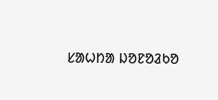ᱥᱟᱦᱴᱟ ᱡᱚᱱᱚᱲᱠᱚ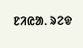ᱱᱤᱭᱟᱹ ᱨᱮᱫ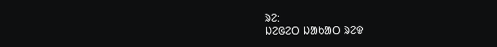ᱨᱮ:
ᱡᱮᱜᱮᱛ ᱡᱟᱠᱟᱛ ᱨᱮᱫ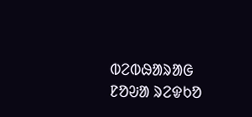ᱵᱮᱵᱷᱟᱨᱟᱜ
ᱱᱚᱶᱟ ᱨᱮᱫᱠᱚ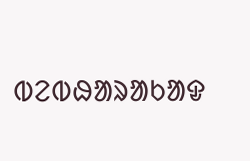ᱵᱮᱵᱷᱟᱨᱟᱠᱟᱫ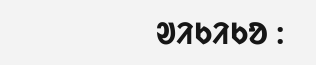ᱣᱤᱠᱤᱠᱚ :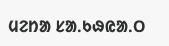ᱢᱮᱴᱟ ᱥᱟᱹᱠᱷᱭᱟᱹᱛ